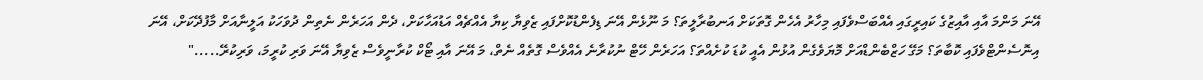އޭނަ މަންމަ އާއި އާއިޒުގެ ކައިރީގައި އެއްބަސްވެފައި މިހާރު އެހެން ގޮތަކަށް އަނބުރާލީތަ؟ މަ ނޫޅެން އޭނަ ޑިފެންޑުކޮށްފައި ޒެވިޔާ ކިޔާ އެއްޗެއް އަޑުއަހާކަށް، ދެން އަހަރެން ނެތިން ދުވަހަކު އަލީނާއަށް މާފުދޭކަށް، އޭނަ އިނޮސެންޓްވެފައި ކޮބާތަ؟ މަގޭ ހަޒްބެންޑްއަށް މޮޔަވެގެން އުޅުން އެއީ ކުޑަ ކުށެއްތަ؟ އަހަރެން ހޭޓް ނުކުރާނެ އެއްވެސް ގޮތެއް ނެތް، މަ އޭނަ އާއި ޓޯކް ކުރާނީވެސް ޒެވިޔާ އޭނަ ވަރި ކުރީމަ، ވަރިކުރޭ....."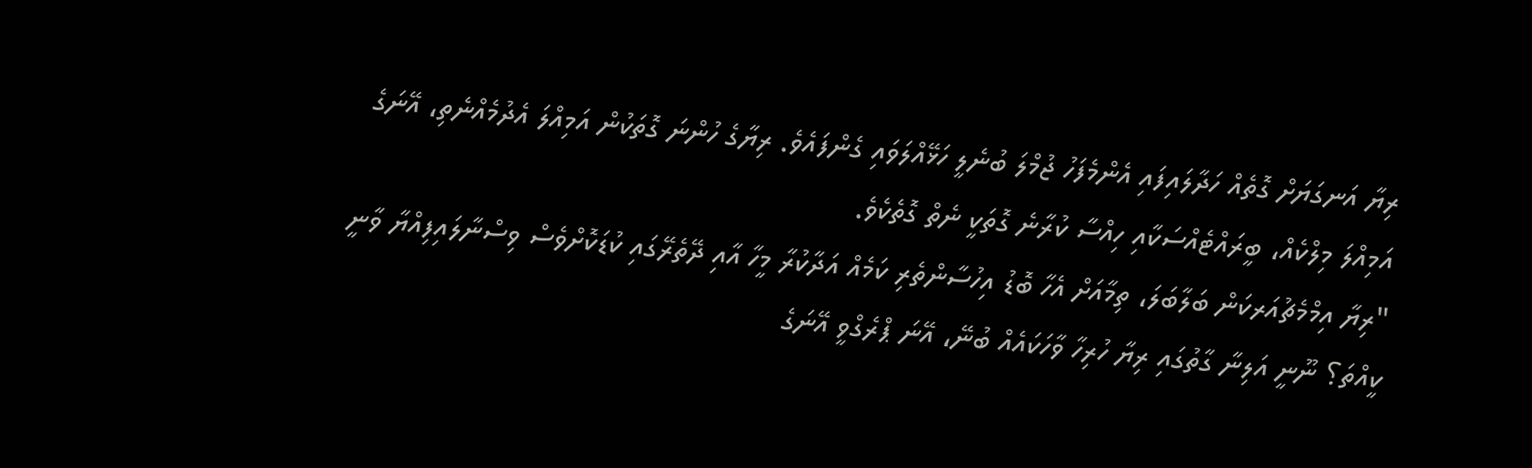ރިޔާ އަނގަޔަށް ގޮތެއް ހަދާލައިފައި އެންމެފަހު ޖުމްލަ ބުނެލީ ހަޅޭއްލަވައި ގެންފައެވެ. ރިޔާގެ ހުންނަ ގޮތަކުން އަމިއްލަ އެދުމެއްނެތި، އޭނަގެ އަމިއްލަ މިލްކެއް، ބީރައްޓެއްސަކާއި ހިއްސާ ކުރާނެ ގޮތަކީ ނެތް ގޮތެކެވެ.
"ރިޔާ އިމްމެޗުއަރކަން ބަލާބަލަ، ތިމާއަށް އެހާ ބޮޑު އިހުސާންތެރި ކަމެއް އަދާކުރާ މީހާ އާއި ދޭތެރޭގައި ކުޑަކޮށްވެސް ވިސްނާލައިފިއްޔާ ވާނީ ކީއްތަ؟ ނޫނީ އަލިނާ ގާތުގައި ރިޔާ ހުރިހާ ވާހަކައެއް ބުނޭ، އޭނަ ޕްރެގްވީ އޭނަގެ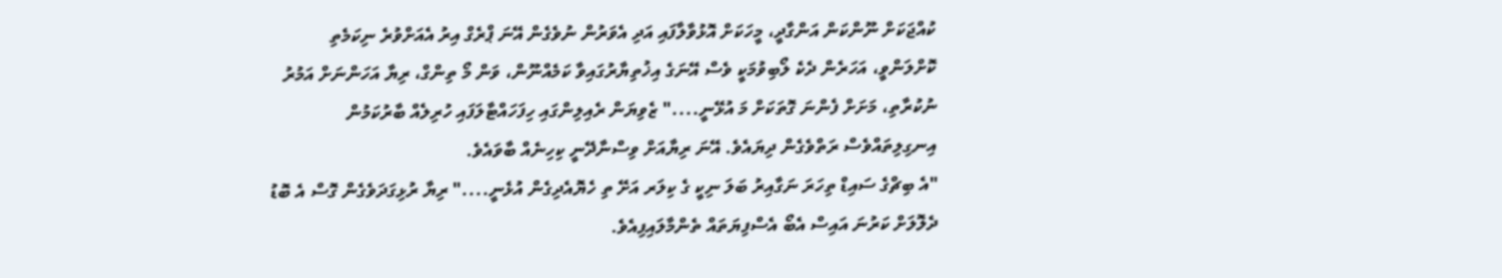ކުއްޖަކަށް ނޫންކަން އަންގާދީ، މީހަކަށް އޮޅުވާލާފައި އަދި އެވަރުން ނުވެގެން އޭނަ ޕްރެގް އިރު އެއަށްވުރެ ނިކަމެތި ކޮށްލަންވީ، އަހަރެން ދެކެ ލޯބިވުމަކީ ވެސް އޭނަގެ އިޚުތިޔާރުގައިވާ ކަމެއްނޫން، ވަން މޯ ތިންގް، ރިޔާ އަހަންނަށް އަމުރު ނުކުރާތި، މަށަށް ފެންނަ ގޮތަކަށް މަ އުޅޭނީ...." ޒެވިޔަން ރެއިލިންގައި ހިފަހައްޓާލަފައި ހުރިލެއް ބާރުކަމުން އިނގިލިތައްވެސް ރަތްވެގެން ދިޔައެވެ. އޭނަ ރިޔާއަށް ވިސްނާދޭނީ ކިހިނެއް ބާވައެވެ.
"އެ ބިޗްގެ ސައިޑް ތިހަރަ ނަގާއިރު ބަލަ ނިކީ ގެ ކިލަރ އަށޭ ތި ހެޔޮއެދިގެން އުޅެނީ...." ރިޔާ ރުޅިގަދަވެގެން ގޮސް އެ ބޮޑު ދެލޮލަށް ކަރުނަ އައިސް އެބޯ އެސްފިޔަތައް ތެންމާލައިފިއެވެ.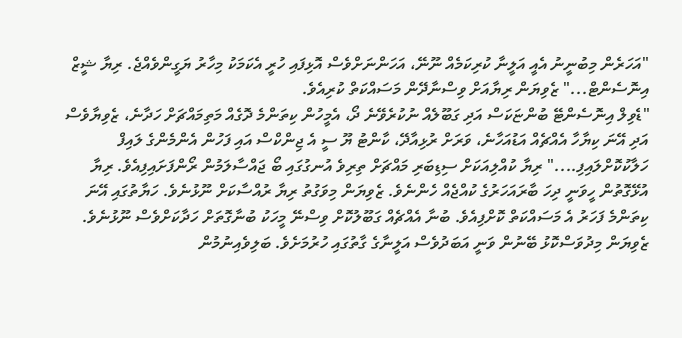"އަހަރެން މިބުނީނު އެއީ އަލީނާ ކުރިކަމެއް ނޫނޭ، އަހަންނަށްވެސް އޮޅިފައި ހުރީ އެކަމަކު މިހާރު ޔަގީންވެއްޖެ. ރިޔާ ޝީޒް އިނޮސެންޓް..." ޒެވިޔަން ރިޔާއަށް ވިސްނާދޭން މަސައްކަތް ކުރިއެވެ.
"ޑެވިލް އިނޮސެންޓޭ ބުންޏަކަސް އަދި ގަބޫލެއް ނުކުރެވޭނެ ދޯ، އެމީހުން ކިތަންމެ ދޮގެއް މަތިމައްޗަށް ހަދާނެ، ޒެވިޔާވެސް އަދި އޭނަ ކިޔާހާ އެއްޗެއް އަޑުއަހާނެ، ވަރަށް ރުޅިއާދޭ، ކާންޓު ޔޫ ސީ އެ ޖިންކްސް އައި ފަހުން އެންމެންގެ ލައިފް ހަލާކުކޮށްލައިފި...." ރިޔާ ކުއްލިއަކަށް ސިޑިބަރި މައްޗަށް ތިރިވެ އުނގުގައި ބޯ ޖައްސާލަމުން ރޯންފަށައިފިއެވެ. ރިޔާ އުޅޭގޮތުން ހީވަނީ ދިހަ ބާރައަހަރުގެ ކުއްޖެއް ހެންނެވެ. ޒެވިޔަން މިވަގުތު ރިޔާ ރުއްސާކަށް ނޫޅުނެވެ. ހަޔާތުގައި އޭނަ ކިތަންމެ ފަހަރު އެ މަސައްކަތް ކޮށްފިއެވެ. ބުނާ އެއްޗެއް ގަބޫލުކޮށް ވިސްނޭ މީހަކު ބުނާގޮތަށް ހަދާކަށްވެސް ނޫޅުނެވެ.
ޒެވިޔަން މިދުވަސްކޮޅު ބޭނުން ވަނީ އަބަދުވެސް އަލީނާގެ ގާތުގައި ހުރުމަށެވެ. ބަލިވެއިނުމުން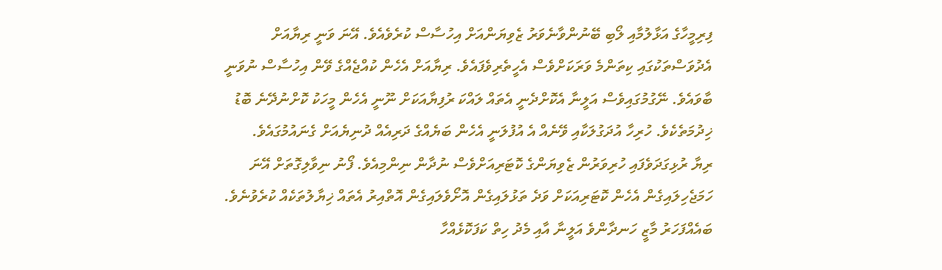ފިރިމީހާގެ އަޅާލުމާއި ލޯބި ބޭނުންވާނެވަރު ޒެވިޔަންއަށް އިހުސާސް ކުރެވެއެވެ. އޭނަ ވަނީ ރިޔާއަށް އެދުވަސްތަކުގައި ކިތަންމެ ވަރަކަށްވެސް އެހީތެރިވެފައެވެ. ރިޔާއަށް އެހެން ކުއްޖެއްގެ ވޭން އިހުސާސް ނުވަނީ ބާވައެވެ. ނޭގުމުގައިވެސް އަލީނާ އެކޮށްދެނީ އެތައް ލައްކަ ރުފިޔާއަކަށް ނޫނީ އެހެން މީހަކު ކޮށްނުދޭނެ ބޮޑު ޚިދުމަތެކެވެ. ހުރިހާ އުދަގުލަކާއި ވޭނެއް އެ އުފުލަނީ އެހެން ބަޔެއްގެ ދަރިއެއް ދުނިޔެއަށް ގެނައުމުގައެވެ.
ރިޔާ ރުޅިގަދަވެފައި ހުރިވަރުން ޒެވިޔަންގެ ކޮޓަރިއަށްވެސް ނުދާން ނިންމިއެވެ. ފޯނު ނިވާލިގޮތަށް އޭނަ ހަމަޖެހިލައިގެން އެހެން ކޮޓަރިއަކަށް ވަދެ ތަޅުލައިގެން އޮށޯވެލައިގެން އޮތްއިރު އެތައް ޚިޔާލުތަކެއް ކުރެވުނެވެ. ބައެއްފަހަރު މާޒީ ހަނދާންވެ އަލީނާ އާއި މެދު ހިތް ކަފަކޮޅެއްހާ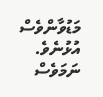މަޑުވާންވެސް އުޅުނެވެ. ނަމަވެސް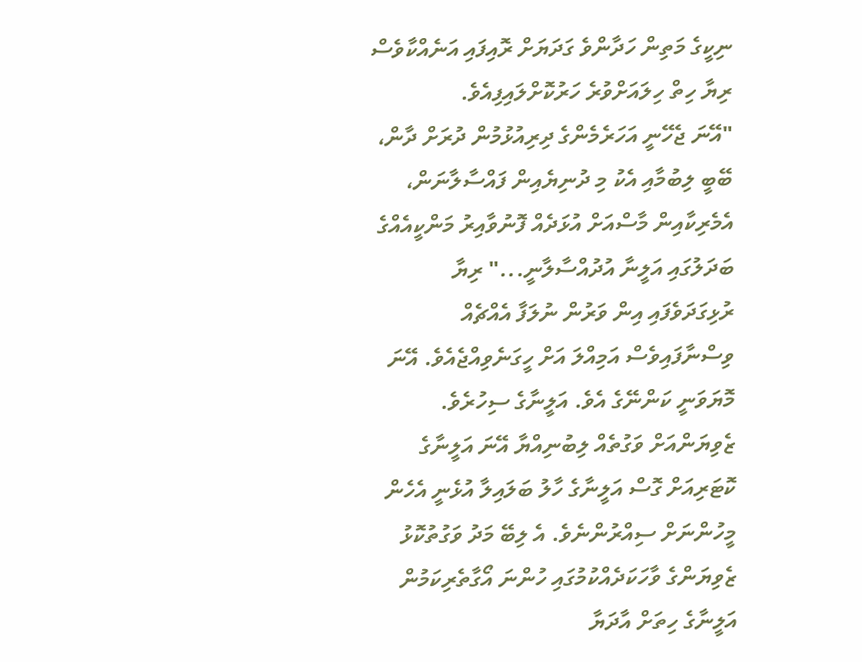ނިކީގެ މަތިން ހަދާންވެ ގަދަޔަށް ރޮއިފައި އަނެއްކާވެސް ރިޔާ ހިތް ހިލައަށްވުރެ ހަރުކޮށްލައިފިއެވެ.
"އޭނަ ޖެހޭނީ އަހަރެމެންގެ ދިރިއުޅުމުން ދުރަށް ދާން، ބޭބީ ލިބުމާއި އެކު މި ދުނިޔެއިން ފައްސާލާނަން، އެމެރިކާއިން މާސްއަށް އުޅަދެއް ފޮނުވާއިރު މަންކީއެއްގެ ބަދަލުގައި އަލީނާ އުދުއްސާލާނީ..." ރިޔާ ރުޅިގަދަވެފައި އިން ވަރުން ނުލަފާ އެއްޗެއް ވިސްނާފައިވެސް އަމިއްލަ އަށް ހީގަނެވިއްޖެއެވެ. އޭނަ މޮޔަވަނީ ކަންނޭގެ އެވެ. އަލީނާގެ ސިހުރެވެ.
ޒެވިޔަންއަށް ވަގުތެއް ލިބުނިއްޔާ އޭނަ އަލީނާގެ ކޮޓަރިއަށް ގޮސް އަލީނާގެ ހާލު ބަލައިލާ އުޅެނީ އެހެން މީހުންނަށް ސިއްރުންނެވެ. އެ ލިބޭ މަދު ވަގުތުކޮޅު ޒެވިޔަންގެ ވާހަކަދެއްކުމުގައި ހުންނަ އޯގާތެރިކަމުން އަލީނާގެ ހިތަށް އާދަޔާ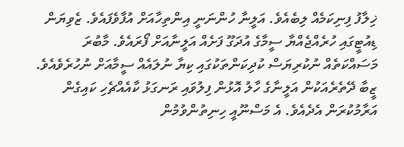ޚިލާފު ފިނިކަމެއް ލިބެއެވެ. އަލީނާ ހުންނަނީ އިންތިހާއަށް އުފާވެފައެވެ. ޒެވިޔަން ޑިއުޓީގައި ހުރެއްޖެއްޔާ ސީމާގެ އުދަގޫ ފަށެއް އަލީނާއަށް ފޯރައެވެ. މާބުރަ މަސައްކަތެއް ނުކުރިޔަސް ކުދިކަންތަކުގައި ކިޔާ ނުލައެއް ސީމާއަށް ނުހުރެވެއެވެ. ޒީބާ ދޭތެރެއަކުން އަލީނާގެ ހާލު އޮޅުން ފިލުވައި ރަނގަޅު ކާއެއްޗެހި ކައިގެން އަރާމުކުރަން އެދެއެވެ. އެ މަސްނޫއީ ހިނިތުންވުމުން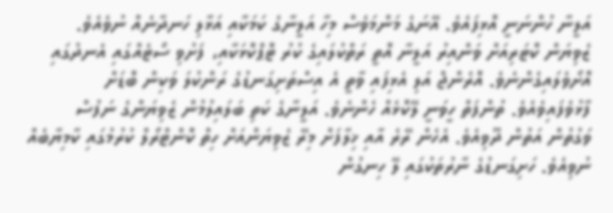އަލީނާ ހުންނަނީ އޮޅިފައެވެ. އޭނަގެ މަންމަވެސް މިހާ އަލީނާގެ ކަމަކާއި އަޅާލި ހަނދާނެއް ނުވެއެވެ.
ޒެވިޔަން ކޮޓަރިއަށް ވަންއިރު އަލީނާ އޮތީ ރަތްކުލައިގެ ކުރު ޓޮޕްކޮޅަކާއި، ފަށުވި ސޯޓެއްގައި އެނދުގައި އޮށޯވެލައިގެންނެވެ. އޮރެންޖް އަލި އެޅިފައި ވާތީ އެ އިސްތަށިގަނޑުގެ ރަންކުލަ ވަކިން ބޮޑަށް ފާޅުވެފައިވެއެވެ. ތުންފަތް ހީވަނީ ލޭކޮޅެއް ހެންނެވެ. އަލީނާގެ ކަތި ބަލައިލުމުން ޒެވިޔަންގެ ނަފުސް ވަގުތުން އަތުން ދޫވިއެވެ. އެހެން ރޭރެ އާއި ޚިލާފަށް މިރޭ ޒެވިޔަންއަށް ހިތް ކޮންޓްރޯލް ކުރުމުގައި ކާމިޔާބެއް ނުވިއެވެ. ހަށިގަނޑުގެ ނާރުތަކުގައި ލޭ ހިނގުން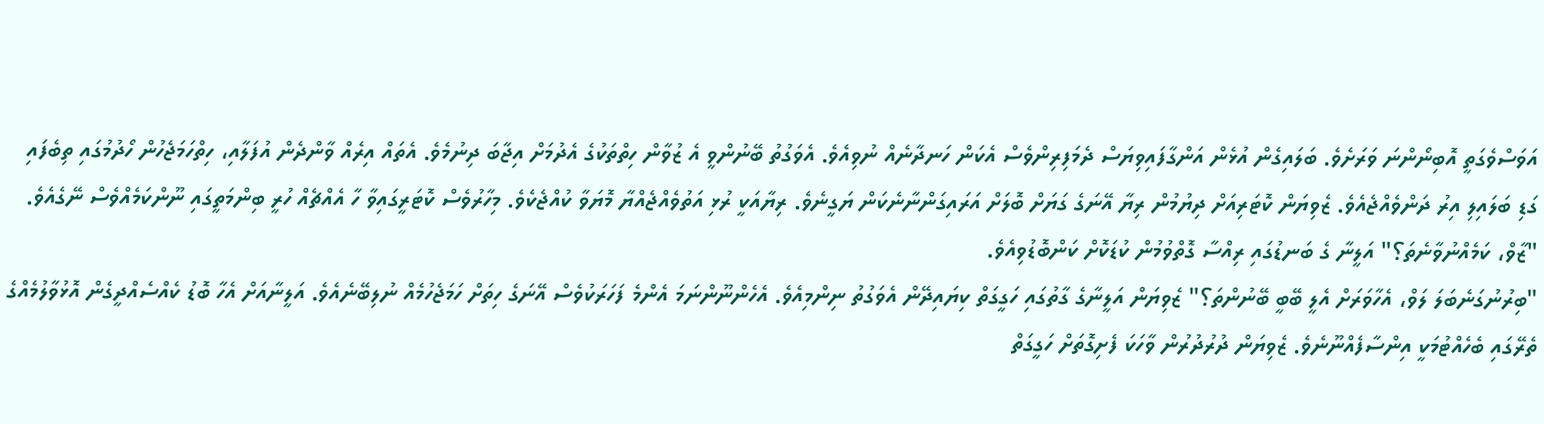އަވަސްވެގަތީ އޮބިނޯންނަ ވަރަށެވެ. ބަލައިގެން އުޅެން އަންގާފައިވިޔަސް ދެމަފިރިންވެސް އެކަން ހަނދާނެއް ނުވިއެވެ. އެވަގުތު ބޭނުންވީ އެ ޒުވާން ހިތްތަކުގެ އެދުމަށް އިޖާބަ ދިނުމެވެ. އެތައް އިރެއް ވާންދެން އުފަލާއި، ހިތްހަމަޖެހުން ހޯދުމުގައި ތިބެފައި ގަޑި ބަލައިލި އިރު ދަންވެއްޖެއެވެ. ޒެވިޔަން ކޮޓަރިއަށް ދިޔުމުން ރިޔާ އޭނަގެ ގަޔަށް ބޮލަށް އަރައިގަންނާނެކަން ޔަގީނެވެ. ރިޔާއަކީ ރުޅި އަތުވެއްޖެއްޔާ މޮޔަވާ ކުއްޖެކެވެ. މިހާރުވެސް ކޮޓަރީގައިވާ ހާ އެއްޗެއް ހުރީ ބިންމަތީގައި ނޫންކަމެއްވެސް ނޭގެއެވެ.
"ޒާވް، ކަމެއްނުވާނެތަ؟" އަލީނާ ގެ ބަނޑުގައި ރިއްސާ ގޮތްވުމުން ކުޑަކޮށް ކަންބޮޑުވިއެވެ.
"ބިރުނުގަނެބަލަ ލަވް، އެހާވަރަށް އެލީ ބޭބީ ބޭނުންތަ؟" ޒެވިޔަން އަލީނާގެ ގާތުގައި ހަގީގަތް ކިޔައިދޭން އެވަގުތު ނިންމިއެވެ. އެހެންނޫންނަމަ އެންމެ ފަހަރަކުވެސް އޭނަގެ ހިތަށް ހަމަޖެހުމެއް ނުލިބޭނެއެވެ. އަލީނާއަށް އެހާ ބޮޑު ކެއްސެއްދީގެން އޮޅުވާލުމެއްގެ ތެރޭގައި ބެހެއްޓުމަކީ އިންސާފެއްނޫނެވެ. ޒެވިޔަން ދުރުދުރުން ވާހަކަ ފެށިގޮތަށް ހަގީގަތް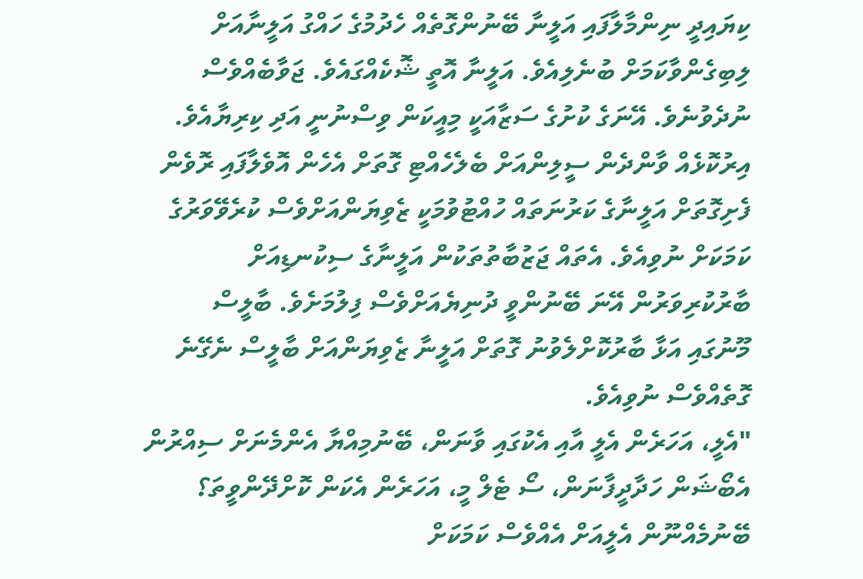ކިޔައިދީ ނިންމާލާފައި އަލީނާ ބޭނުންގޮތެއް ހެދުމުގެ ހައްގު އަލީނާއަށް ލިބިގެންވާކަމަށް ބުނެލިއެވެ. އަލީނާ އޮތީ ޝޮކެއްގައެވެ. ޖަވާބެއްވެސް ނުދެވުނެވެ. އޭނަގެ ކުށުގެ ސަޒާއަކީ މިއީކަން ވިސްނުނީ އަދި ކިރިޔާއެވެ. އިރުކޮޅެއް ވާންދެން ސީލިންއަށް ބެލެހެއްޓި ގޮތަށް އެހެން އޮވެލާފައި ރޮވެން ފެށިގޮތަށް އަލީނާގެ ކަރުނަތައް ހުއްޓުވުމަކީ ޒެވިޔަންއަށްވެސް ކުރެވޭވަރުގެ ކަމަކަށް ނުވިއެވެ. އެތައް ޖަޒުބާތުތަކުން އަލީނާގެ ސިކުނޑިއަށް ބާރުކުރިވަރުން އޭނަ ބޭނުންވީ ދުނިޔެއަށްވެސް ފިލުމަށެވެ. ބާލީސް މޫނުގައި އަޅާ ބާރުކޮށްލެވުނު ގޮތަށް އަލީނާ ޒެވިޔަންއަށް ބާލީސް ނެގޭނެ ގޮތެއްވެސް ނުވިއެވެ.
"އެލީ، އަހަރެން އެލީ އާއި އެކުގައި ވާނަން، ބޭނުމިއްޔާ އެންމެނަށް ސިއްރުން އެބޯޝަން ހަދާދީފާނަން، ސޯ ޓެލް މީ، އަހަރެން އެކަން ކޮށްދޭންވީތަ؟ ބޭނުމެއްނޫން އެލީއަށް އެއްވެސް ކަމަކަށް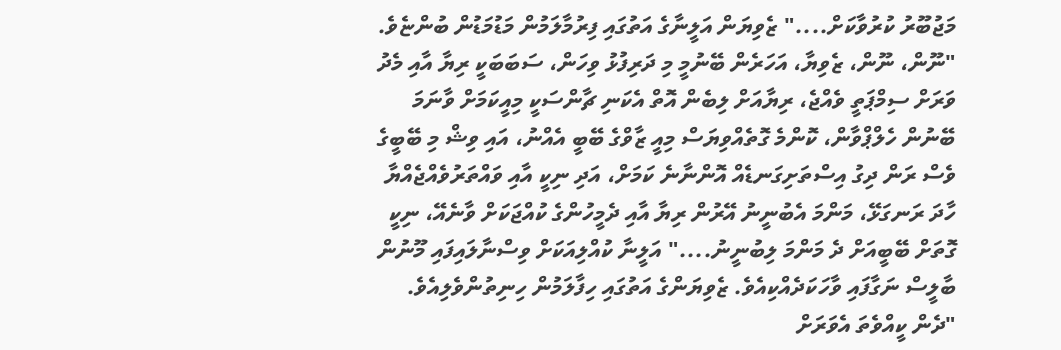މަޖުބޫރު ކުރުވާކަށް...." ޒެވިޔަން އަލީނާގެ އަތުގައި ފިރުމާލަމުން މަޑުމަޑުން ބުންޏެވެ.
"ނޫން، ނޫން، ޒެވިޔާ، އަހަރެން ބޭނުމީ މި ދަރިފުޅު ވިހަން، ސަބަބަކީ ރިޔާ އާއި މެދު ވަރަށް ސިމްޕަތީ ވެއްޖެ، ރިޔާއަށް ލިބެން އޮތް އެކަނި ޗާންސަކީ މިއީކަމަށް ވާނަމަ ބޭނުން ހެލްޕްވާން، ކޮންމެ ގޮތެއްވިޔަސް މިއީ ޒާވްގެ ބޭބީ އެއްނު، އައި ވިޝް މި ބޭބީގެ ވެސް ރަން ދިގު އިސްތަށިގަނޑެއް އޮންނާނެ ކަމަށް، އަދި ނިކީ އާއި ވައްތަރުވެއްޖެއްޔާ ހާދަ ރަނގަޅޭ، މަންމަ އެބުނީނު އޭރުން ރިޔާ އާއި ދެމީހުންގެ ކުއްޖަކަށް ވާނެއޭ، ނިކީ ގޮތަށް ބޭބީއަށް ދެ މަންމަ ލިބުނީނު...." އަލީނާ ކުއްލިއަކަށް ވިސްނާލައިފައި މޫނުން ބާލީސް ނަގާފައި ވާހަކަދެއްކިއެވެ. ޒެވިޔަންގެ އަތުގައި ހިފާލަމުން ހިނިތުންވެލިއެވެ.
"ދެން ކީއްވެތަ އެވަރަށް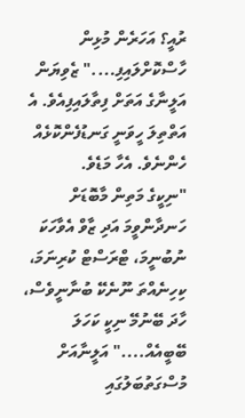ރުއީ؟ އަހަރެން މުޅިން ހާސްކޮށްލައިފި...." ޒެވިޔަން އަލީނާގެ އަތަށް ފިތާލައިފިއެވެ. އެ އަތްތިލަ ހީވަނީ ގަނޑުފެންކޮޅެއް ހެންނެވެ. އެހާ މަޑެވެ.
"ނިކީގެ މަތިން މާބޮޑަށް ހަނދާންވީމަ އަދި ޒާވް އެވާހަކަ ނުބުނީމަ، ޓްރަސްޓް ކުރިނަމަ، ކިހިނެއްތަ ނޫނެކޭ ބުނާނީވެސް، ހާދަ ބޭނުމޭ ނިކީ ކަހަލަ ބޭބީއެއް...." އަލީނާއަށް މުސްގަތުބަލުގައި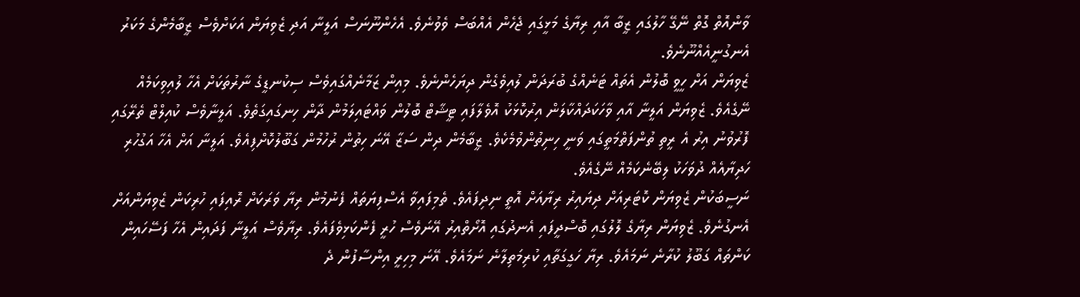ވާންއޮތް ގޮތް ނޭގޭ ހާލުގައި ޒީބާ އާއި ރިޔާގެ މަޅީގައި ޖެހެން އެއްބަސް ވެވުނެވެ. އެހެންނޫނަސް އަލީނާ އަދި ޒެވިޔަން އަކަށްވެސް ޒީބާމެންގެ މަކަރު އެނގުނީއެއްނޫނެވެ.
ޒެވިޔަން އަށް ހީވީ ބޮލުން އެތައް ޓަނެއްގެ ބުރަދަން ލުއިވެގެން ދިޔަހެންނެވެ. މިއިން ޒަމާނެއްގައިވެސް ސިކުނޑީގެ ނާރުތަކަށް އެހާ ލުއިވިކަމެއް ނޭގެއެވެ. ޒެވިޔަން އަލީނާ އާއި ވާހަކަދައްކާލަން އިރުކޮޅަކު އޮވެލާފައި ޓީޝާޓް ބޮލުން ވައްޓައިލަމުން ދާން ހިނގައިގަތެވެ. އަލީނާވެސް ކުއިލްޓް ތެރޭގައި ފޮރުވުނު އިރު އެ ރީތި ތުންފަތްމަތީގައި ވަނީ ހިނިތުންވުމެކެވެ. ޒީބާމެން ދިން ސަޒާ އޭނަ ހިތުން ރުހުމުން ގަބޫލުކޮށްފިއެވެ. އަލީނާ އަށް އެހާ އަގުހުރި ހަދިޔާއެއް ދުވަހަކު ލިބޭނެކަމެއް ނޭގެއެވެ.
ނަސީބަކުން ޒެވިޔަން ކޮޓަރިއަށް ދިޔައިރު ރިޔާއަށް އޮތީ ނިދިފައެވެ. ތެމިފައިވާ އެސްފިޔަތައް ފެނުމުން ރިޔާ ވަރަކަށް ރޮއިފައި ހުރިކަން ޒެވިޔަންއަށް އެނގުނެވެ. ޒެވިޔަން ރިޔާގެ ލޮލުގައި ބޮސްދީފައި އެނދުގައި އޮށޯތްއިރު އޭނަވެސް ހުރީ ފެންކަޅިވެފައެވެ. ރިޔާވެސް އަލީނާ ފަދައިން އެހާ ފަސޭހައިން ކަންތައް ގަބޫލު ކުރާނެ ނަމައެވެ. ރިޔާ ހަގީގަތާއި ކުރިމަތިލާނެ ނަމައެވެ. އޭނަ މިހިރީ އިންސާފުން ދެ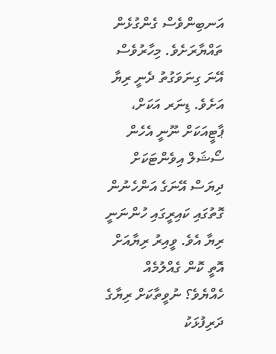އަނބިންވެސް ގެންގުޅެން ތައްޔާރަށެވެ. މިހާރުވެސް އޭނަ ގިނަވަގުތު ދެނީ ރިޔާ އަށެވެ. ޑިނަރ އަކަށް، ޕާޓީއަކަށް ނޫނީ އެހެން ސޯޝަލް އިވެންޓަކަށް ދިޔަސް އޭނަގެ އަންހެނުން ގޮތުގައި ކައިރީގައި ހުންނަނީ ރިޔާ އެވެ. ވީއިރު ރިޔާއަށް އޮތީ ކޮން ގެއްލުމެއް ހެއްޔެވެ؟ ނުވީތާކަށް ރިޔާގެ ދަރިފުޅަކު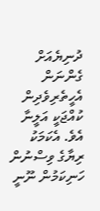ދުނިޔެއަށް ގެންނަން އެހީތެރިވެދިން ކުއްޖަކީ އަލީނާ އެވެ. އެކަމަކު ރިޔާގެ ވިސްނުން ހަނިކަމުން ނޫނީ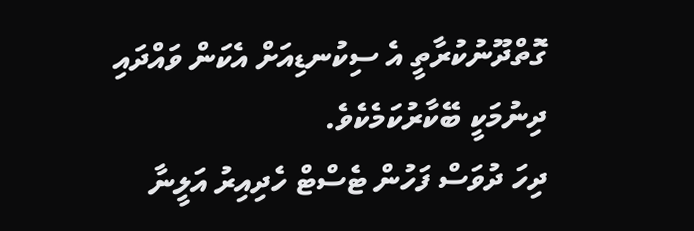ގޮތްދޫނުކުރާތީ އެ ސިކުނޑިއަށް އެކަން ވައްދައި ދިނުމަކީ ބޭކާރުކަމެކެވެ.
ދިހަ ދުވަސް ފަހުން ޓެސްޓް ހެދިއިރު އަލީނާ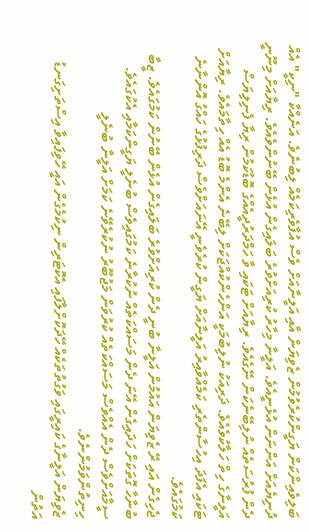ބަލިވެއިންކަން ޔަގީންކުރެވުމުން ޒެވިޔަން އާއި އަލީނާއަށް ވެސް އުފާވެރިކަމެއް ލިބުނެވެ. އަނެއްކާ "ނިކީ" އެއް ދުނިޔެއަށް އަންނަން އުޅެނީއެވެ. އަލީނާ މިހާރު ކުރިއަށްވުރެ ބަލައިގެން އުޅެން ބޭނުންވެއެވެ. ރިޔާއަށް މިނޫނީ ދެން ފުރުސަތެއް ނުލިބޭނެކަން ނޭގެއެވެ. ރިޔާއަށް ޓަކައި ވާ ހަމްދަރުދީއެއްގެ ބޮޑުކަމުން ރިޔާ ފެނިލިޔަސް އަލީނާގެ ހިތް ހަލާކުވެއެވެ. ދަރިއަކު ނުލިބުމަކީ އަންހެންކުއްޖަކަށް ލިބޭނެ އެންމެ ބޮޑު އެއް ހިތާމައެވެ. ރިޔާއަށް ޓަކައި އެފަދަ އިހުސާންތެރި ކަމެއްވާއިރު އަލީނާއަށް ޔަގީން ކުރެވެނީ އޭނައަށްވެސް ދަރިފުޅުގެ ހައްގު އޮންނާނެ ކަމުގައެވެ.
ޖެހިގެން އައި ރޭ ޒެވިޔަން އައުމުން އަލީނާ ބުނީ ދެން ކުރިއަށްވުރެ ބަލައިގެން އުޅެން ބޭނުން ކަމުގައެވެ. ޒީބާ ބުނާހާ ގޮތަކަށް ހަދައިގެން އޭނަ ދެން މަސައްކަތެއް ނުކުރާނެ ކަމުގައިވެސް ބުނެލީ ޔަގީންކަމާއި އެކުގައެވެ. ސީމާއަށްވެސް ދެން އެއްވެސް މަސައްކަތެއް ކުރުވަން މަޖުބޫރު ނުކުރެވޭނެ ކަމަށް އަލީނާ ބުނެލީ ހިނިތުންވަމުންނެވެ.
ޒެވިޔަން އަލީނާގެ ކައިރީގައި ވަގުތުތަކެއް ހޭދަކޮށްލާފައި އެކޮޓަރިން ނިކުމެގެން އައީ ހޭވިފައިވާ އިސްތަށިގަނޑު އަތުން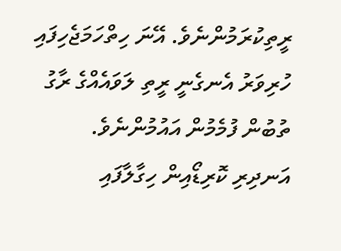ރީތިކުރަމުންނެވެ. އޭނަ ހިތްހަމަޖެހިފައި ހުރިވަރު އެނގެނީ ރީތި ލަވައެއްގެ ރާގު ތުބުން ފުމެމުން އައުމުންނެވެ. އަނދިރި ކޮރިޑޯއިން ހިގާލާފައި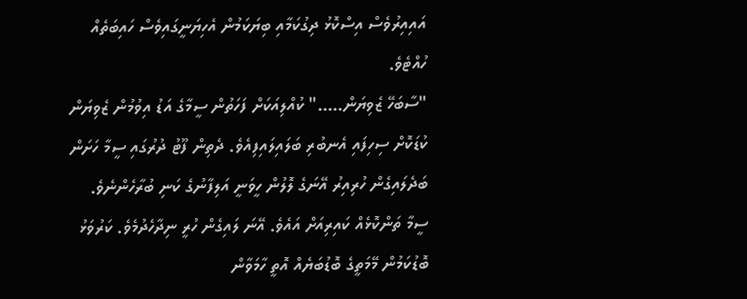އައިއިރުވެސް އިސްކޮޅު ދިގުކަމާއި ބިޔަކަމުން އެހިޔަނީގައިވެސް ހައިބަތެއް ހުއްޓެވެ.
"ސާބަހޭ ޒެވިޔަން....." ކުއްލިއަކަށް ފަހަތުން ސީމާގެ އަޑު އިވުމުން ޒެވިޔަން ކުޑަކޮށް ސިހިފައި އެނބުރި ބަލައިލައިފިއެވެ. ދެތިން ފޫޓު ދުރުގައި ސީމާ ހަށަން ބަދެލައިގެން ހުރިއިރު އޭނަގެ ލޮލުން ހީވަނީ އަލިފާނުގެ ކަނި ބުރާހެންނެވެ. ސީމާ ތަންކޮޅެއް ކައިރިއަށް އައެވެ. އޭނަ ލައިގެން ހުރީ ނިދާހެދުމެވެ. ކަރުވަޅު ބޮޑުކަމުން މޭމަތީގެ ބޮޑުބަޔެއް އޮތީ ހާމަވާން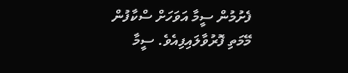ފެށުމުން ސީމާ އަވަހަށް ސްކާފުން މޭމަތި ފޮރުވާލައިފިއެވެ. ސީމާ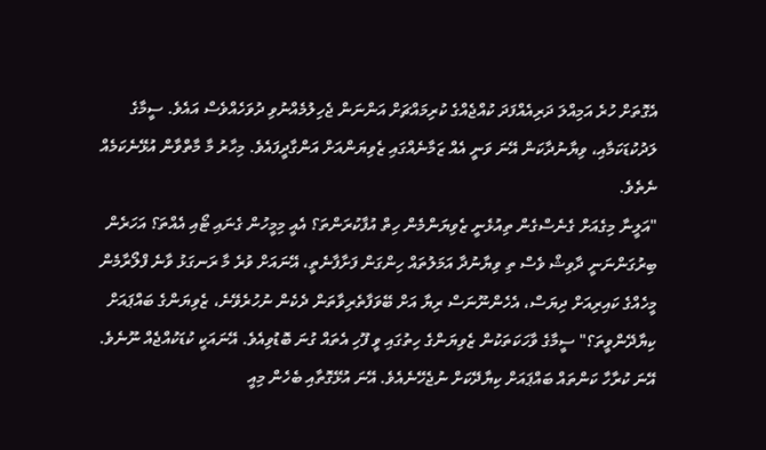އެގޮތަށް ހުރެ އަމިއްލަ ދަރިއެއްފަދަ ކުއްޖެއްގެ ކުރިމައްޗަށް އަންނަން ޖެހިލުމެއްނުވި ދުވަހެއްވެސް އައެވެ. ސީމާގެ ލަދުކުޑަކަމާއި، ވިޔާނުދާކަން އޭނަ ވަނީ އެއް ޒަމާނެއްގައި ޒެވިޔަންއަށް އަންގާދީފައެވެ. މިހާރު މާ މާތްވާން އުޅޭނެކަމެއް ނެތެވެ.
"އަލީނާ މިގެއަށް ގެނެސްގެން ތިއުޅެނީ ޒެވިޔަންމެން ހިތް އުފާކުރަންތަ؟ އެއީ މިމީހުން ގެނައި ޓޯއި އެއްތަ؟ އަހަރެން ބިރުގަންނަނީ ދާވިޝް ވެސް ތި ވިޔާނުދާ އަމަލުތައް ހިންގަން ފަށާފާނެތީ، އޭނައަށް ވުރެ މާ ރަނގަޅު ވާނެ ފްލޯރާމެން މީހެއްގެ ކައިރިއަށް ދިޔަސް، އެހެންނޫނަސް ރިޔާ އަށް ބޭވަފާތެރިވާތަން ދެކެން ނުހުރެވޭނެ، ޒެވިޔަންގެ ބައްޕައަށް ކިޔާދޭންވީތަ؟" ސީމާގެ ވާހަކަތަކުން ޒެވިޔަންގެ ހިތުގައި ވީ ފޫހި އެތައް ގުނަ ބޮޑުވިއެވެ. އޭނައަކީ ކުޑަކުއްޖެއް ނޫނެވެ. އޭނަ ކުރާހާ ކަންތައް ބައްޕައަށް ކިޔާދޭކަށް ނުޖެހޭނެއެވެ. އޭނަ އުޅޭގޮތާއި ބެހެން މިއީ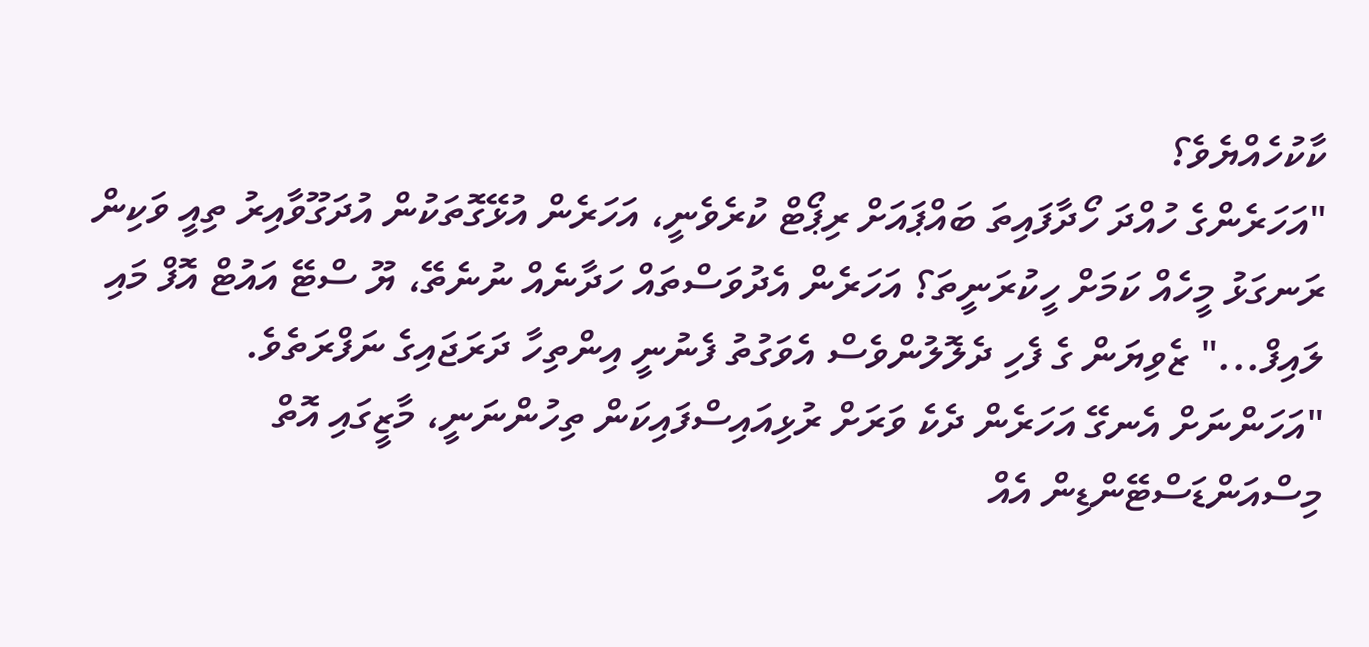ކާކުހެއްޔެވެ؟
"އަހަރެންގެ ހުއްދަ ހޯދާފައިތަ ބައްޕައަށް ރިޕޯޓް ކުރެވެނީ، އަހަރެން އުޅޭގޮތަކުން އުދަގޫވާއިރު ތިއީ ވަކިން ރަނގަޅު މީހެއް ކަމަށް ހީކުރަނީތަ؟ އަހަރެން އެދުވަސްތައް ހަދާނެއް ނުނެތޭ، ޔޫ ސްޓޭ އައުޓް އޮފް މައި ލައިފް..." ޒެވިޔަން ގެ ފެހި ދެލޮލުންވެސް އެވަގުތު ފެނުނީ އިންތިހާ ދަރަޖައިގެ ނަފްރަތެވެ.
"އަހަންނަށް އެނގޭ އަހަރެން ދެކެ ވަރަށް ރުޅިއައިސްފައިކަން ތިހުންނަނީ، މާޒީގައި އޮތް މިސްއަންޑަސްޓޭންޑިން އެއް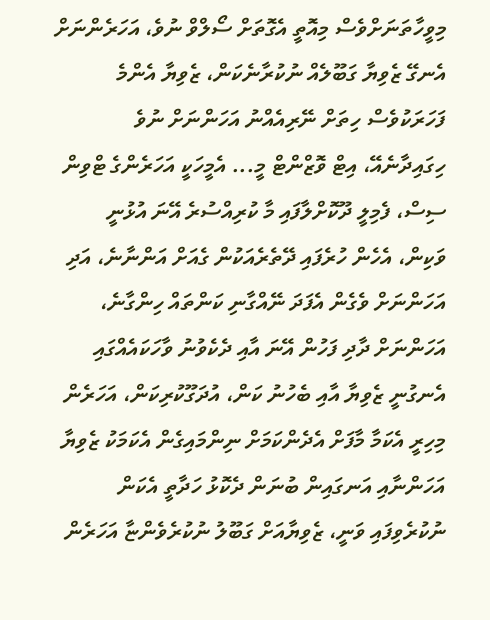މިވީހާތަނަށްވެސް މިއޮތީ އެގޮތަށް ސޯލްވް ނުވެ، އަހަރެންނަށް އެނގޭ ޒެވިޔާ ގަބޫލެއް ނުކުރާނެކަން، ޒެވިޔާ އެންމެ ފަހަރަކުވެސް ހިތަށް ނޭރިއެއްނު އަހަންނަށް ނުވެ ހިގައިދާނެއޭ، އިޓް ވޮޒްންޓް މީ... އެމީހަކީ އަހަރެންގެ ޓްވިން ސިސް، ފެމިލީ ދޫކޮށްލާފައި މާ ކުރިއްސުރެ އޭނަ އުޅުނީ ވަކިން، އެހެން ހުރެފައި ދޭތެރެއަކުން ގެއަށް އަންނާނެ، އަދި އަހަންނަށް ވެގެން އެފަދަ ނޭއްގާނި ކަންތައް ހިންގާނެ، އަހަންނަށް ދާދި ފަހުން އޭނަ އާއި ދެކެވުނު ވާހަކައެއްގައި އެނގުނީ ޒެވިޔާ އާއި ބެހުނު ކަން، އުދަގޫކުރިކަން، އަހަރެން މިހިރީ އެކަމާ މާފަށް އެދެންކަމަށް ނިންމައިގެން އެކަމަކު ޒެވިޔާ އަހަންނާއި އަނގައިން ބުނަން ދެކޮޅު ހަދާތީ އެކަން ނުކުރެވިފައި ވަނީ، ޒެވިޔާއަށް ގަބޫލު ނުކުރެވެންޏާ އަހަރެން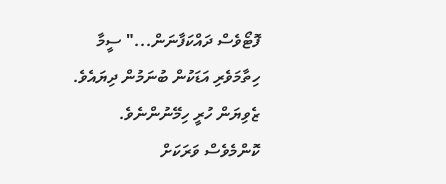ފޮޓޯވެސް ދައްކަފާނަން..." ސީމާ ހިތާމަވެރި އަޑަކުން ބުނަމުން ދިޔައެވެ.
ޒެވިޔަން ހުރީ ހިމޭނުންނެވެ. ކޮންމެވެސް ވަރަކަށް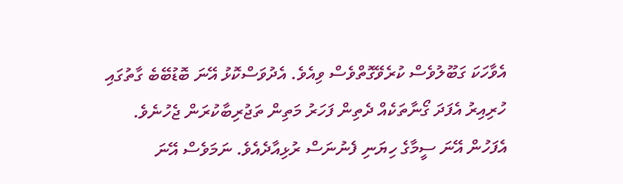އެވާހަކަ ގަބޫލުވެސް ކުރެވޭގޮތްވެސް ވިއެވެ. އެދުވަސްކޮޅު އޭނަ ބޮޑުބޭބެ ގާތުގައި ހުރިއިރު އެފަދަ ގޯނާތަކެއް ދެތިން ފަހަރު މަތިން ތަޖުރިބާކުރަން ޖެހުނެވެ. އެފަހުން އޭނަ ސީމާގެ ހިޔަނި ފެނުނަސް ރުޅިއާދެއެވެ. ނަމަވެސް އޭނަ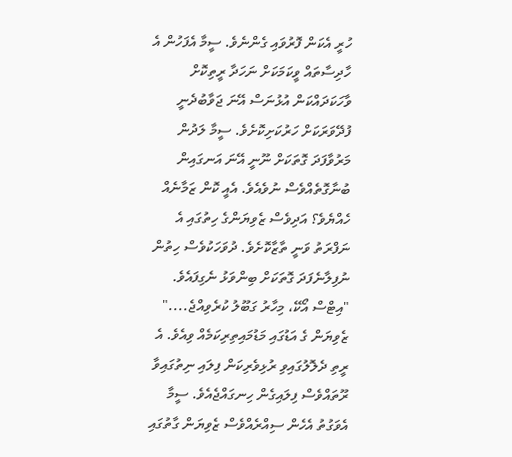ހުރީ އެކަން ފޮރުވައި ގެންނެވެ. ސީމާ އެފަހުން އެ ހާދިސާތައް ވީކަމަކަށް ނަހަދާ ރީތިކޮށް ވާހަކަދައްކަން އުޅުނަސް އޭނަ ޖަވާބުދެނީ ފުދޭވަރަކަށް ހަރުކަށިކޮށެވެ. ސީމާ ލަދުން މަރުވާފަދަ ގޮތަކަށް ނޫނީ އޭނަ އަނގައިން ބުނާގޮތެއްވެސް ނުވެއެވެ. އެއީ ކޮން ޒަމާނެއް ހެއްޔެވެ؟ އަދިވެސް ޒެވިޔަންގެ ހިތުގައި އެ ނަފްރަތު ވަނީ ތާޒާކޮށެވެ. ދުވަހަކުވެސް ހިތުން ނުފިލާނެފަދަ ގޮތަކަށް ބިންވަޅު ނެގިފައެވެ.
"އިޓްސް އޯކޭ، މިހާރު ގަބޫލު ކުރެވިއްޖެ...." ޒެވިޔަން ގެ އަޑުގައި މަޑުމައިތިރިކަމެއް ވިއެވެ. އެ ރީތި ދެލޮލުގައިވި ރުޅިވެރިކަން ފިލައި ނިތުގައިވާ ރޫތައްވެސް ފިލައިގެން ހިނގައްޖެއެވެ. ސީމާ އެވަގުތު އެހެން ސިއްރެއްވެސް ޒެވިޔަން ގާތުގައި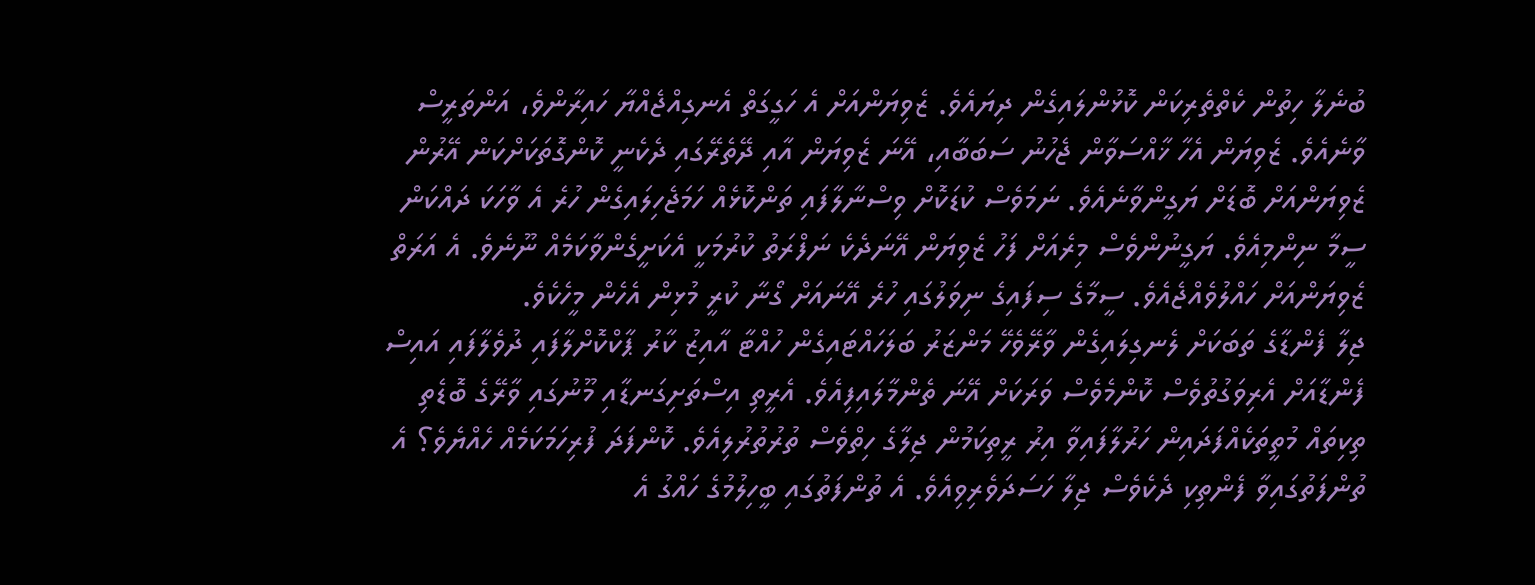ބުނެލާ ހިތުން ކެތްތެރިކަން ކޮޅުންލައިގެން ދިޔައެވެ. ޒެވިޔަންއަށް އެ ހަގީގަތް އެނގިއްޖެއްޔާ ހައިރާންވެ، އަންތަރީސް ވާނެއެވެ. ޒެވިޔަން އެހާ ޚާއްސަވާން ޖެހުނު ސަބަބާއި، އޭނަ ޒެވިޔަން އާއި ދޭތެރޭގައި ދެކެނީ ކޮންގޮތަކަށްކަން އޭރުން ޒެވިޔަންއަށް ބޮޑަށް ޔަގީންވާނެއެވެ. ނަމަވެސް ކުޑަކޮށް ވިސްނާލާފައި ތަންކޮޅެއް ހަމަޖެހިލައިގެން ހުރެ އެ ވާހަކަ ދައްކަން ސީމާ ނިންމިއެވެ. ޔަގީނުންވެސް މިރެއަށް ފަހު ޒެވިޔަން އޭނަދެކެ ނަފްރަތު ކުރުމަކީ އެކަށީގެންވާކަމެއް ނޫނެވެ. އެ އަރަތް ޒެވިޔަންއަށް ހައްލުވެއްޖެއެވެ. ސީމާގެ ސިފައިގެ ނިވަލުގައި ހުރެ އޭނައަށް ގޯނާ ކުރީ މުޅިން އެހެން މީހެކެވެ.
ޖިލާ ފެންޑާގެ ތަބަކަށް ލެނގިލައިގެން ވާރޭވެހޭ މަންޒަރު ބަލަހައްޓައިގެން ހުއްޓާ އާއިޒު ކާރު ޕާކްކޮށްލާފައި ދުވެލާފައި އައިސް ފެންޑާއަށް އެރިވަގުތުވެސް ކޮންމެވެސް ވަރަކަށް އޭނަ ތެންމާލައިފިއެވެ. އެރީތި އިސްތަށިގަނޑާއި މޫނުގައި ވާރޭގެ ބޮޑެތި ތިކިތައް މުތީތަކެއްފަދައިން ހަރުލާފައިވާ އިރު ރީތިކަމުން ޖިލާގެ ހިތްވެސް ތުރުތުރުލިއެވެ. ކޮންފަދަ ފުރިހަމަކަމެއް ހެއްޔެވެ؟ އެ ތުންފަތުގައިވާ ފެންތިކި ދެކެވެސް ޖިލާ ހަސަދަވެރިވިއެވެ. އެ ތުންފަތުގައި ބީހިލުމުގެ ހައްގު އެ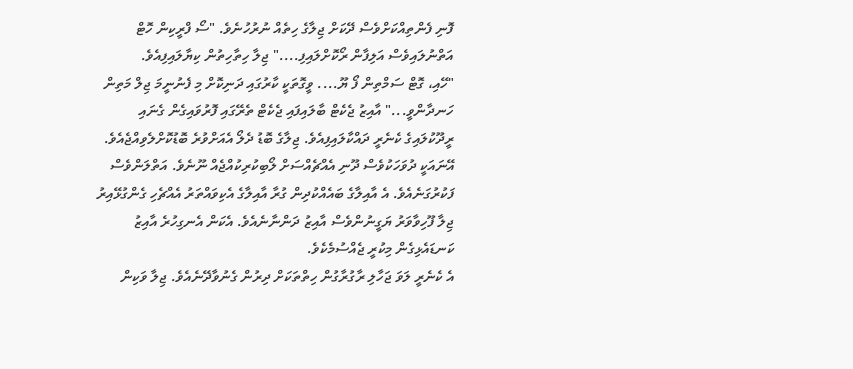ފޮނި ފެންތިއްކަށްވެސް ދޭކަށް ޖިލާގެ ހިތެއް ނުރުހުނެވެ. "ސޯ ފްރީކިން ހޮޓް އަތްނުލައިވެސް އަލިފާން ރޯކޮށްލައިފި...." ޖިލާ ހިތާހިތުން ކިޔާލައިފިއެވެ.
"ހޭއި، ގޮޓް ސަމްތިން ފޯ ޔޫ.... ވީގޮތަކީ ކާރުގައި ދަނިކޮށް މި ފެނުނީމަ ޖިލް މަތިން ހަނދާންވީ..." އާއިޒު ޖެކެޓް ބާލައިފައި ޖެކެޓް ތެރޭގައި ފޮރުވައިގެން ގެނައި ރީދޫކުލައިގެ ކެނެރީ ދައްކާލައިފިއެވެ. ޖިލާގެ ބޮޑު ދެލޯ އެއަށްވުރެ ބޮޑުކޮށްލެވިއްޖެއެވެ. އޭނައަކީ ދުވަހަކުވެސް ދޫނި އެއްޗެއްސަށް ލޯބިކުރިކުއްޖެއް ނޫނެވެ. އަތްލަންވެސް ފަކުރުގަނެއެވެ. އެ އާއިލާގެ ބައެއްކުދިން ގުރާ އާއިލާގެ އެކިވައްތަރު އެއްޗެހި ގެންގުޅޭއިރު ޖިލާ ފޫހިވާވަރު ޔަގީނުންވެސް އާއިޒު ދަންނާނެއެވެ. އެކަން އެނގިހުރެ އާއިޒު ކަނޑައެޅިގެން މިކުރީ ޖެއްސުމެކެވެ.
އެ ކެނެރީ ލަވަ ޖަހާލި ރާގުރާގުން ހިތްތަކަށް ދިރުން ގެނުވާދޭނެއެވެ. ޖިލާ ވަކިން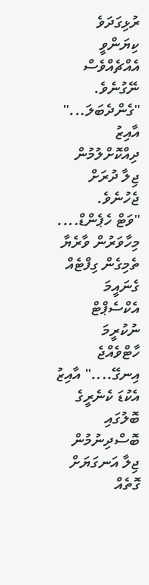ރުޅިގަދަވެ ކިޔަންވީ އެއްޗެއްވެސް ނޭގުނެވެ.
"ގެންދެބަލަ..." އާއިޒު ދިއްކޮށްލުމުން ޖިލާ ދުރަށް ޖެހުނެވެ.
"ވަޓް ހެޕެންޑް.... މިހާވަރުން ވާރެޔާ ތެމިގެން ގިފްޓެއް ގެނައީމަ އެކްސެޕްޓް ނުކުރީމަ ހާޓްވެއްޖެ އިނގޭ...." އާއިޒު އެކުޑަ ކެނެރީގެ ބޮލުގައި ބޮސްދިނުމުން ޖިލާ އަނގަޔަށް ގޮތެއް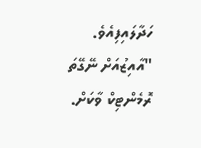ހަދާލައިފިއެވެ.
"އާއިޒުއަށް ނޭގޭތަ ރޮމެންޓިކް ވާކަށް.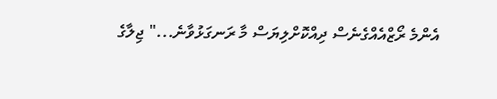އެންމެ ރޯޒްއެއްގެނެސް ދިއްކޮށްލިޔަސް މާ ރަނގަޅުވާނެ..." ޖިލާގެ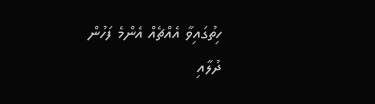ހިތުގައިވާ އެއްޗެއް އެންމެ ފަހުން ދުލާއި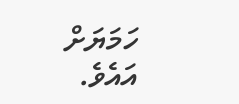ހަމަޔަށް އައެވެ.